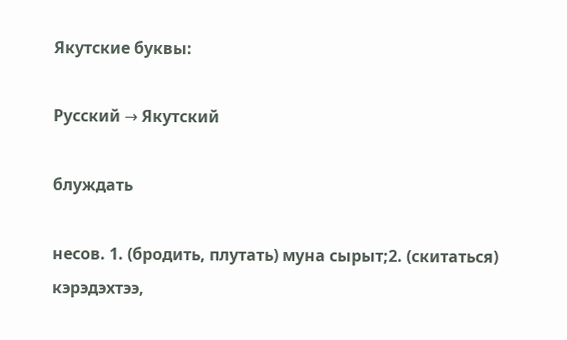Якутские буквы:

Русский → Якутский

блуждать

несов. 1. (бродить, плутать) муна сырыт;2. (скитаться) кэрэдэхтээ,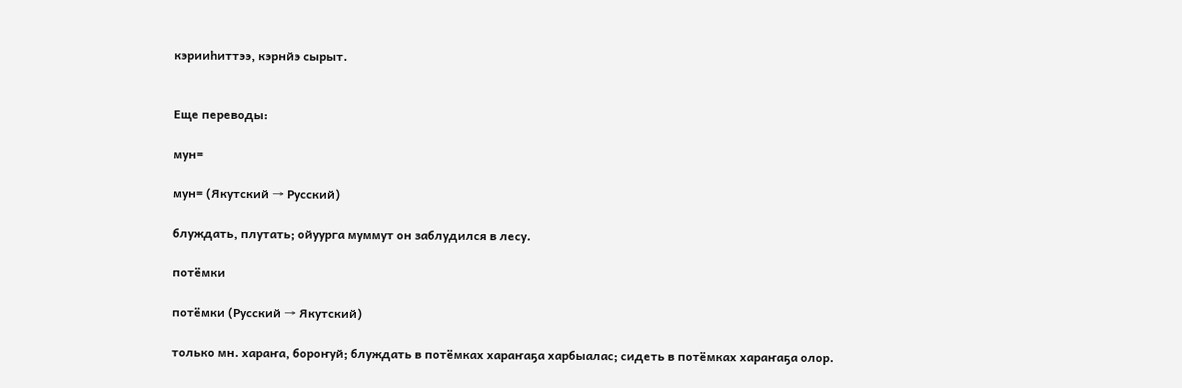кэрииһиттээ, кэрнйэ сырыт.


Еще переводы:

мун=

мун= (Якутский → Русский)

блуждать, плутать; ойуурга муммут он заблудился в лесу.

потёмки

потёмки (Русский → Якутский)

только мн. хараҥа, бороҥуй; блуждать в потёмках хараҥаҕа харбыалас; сидеть в потёмках хараҥаҕа олор.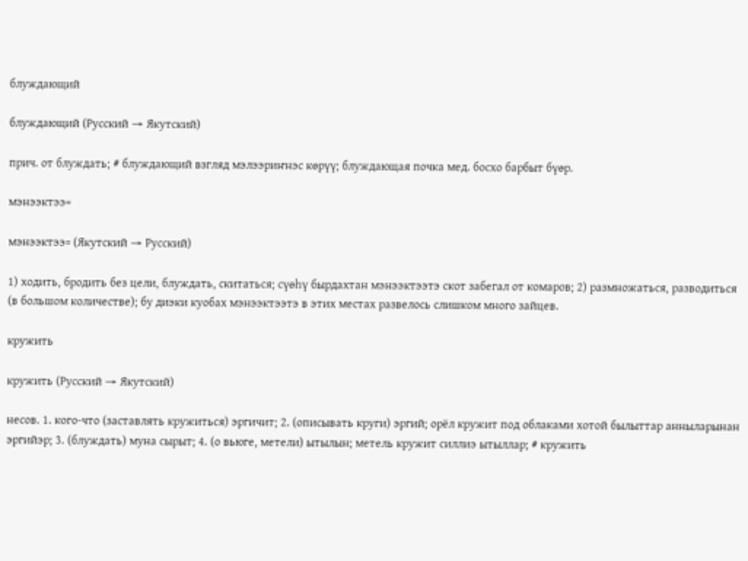блуждающий

блуждающий (Русский → Якутский)

прич. от блуждать; # блуждающий взгляд мэлээриҥнэс көрүү; блуждающая почка мед. босхо барбыт бүөр.

мэнээктээ=

мэнээктээ= (Якутский → Русский)

1) ходить, бродить без цели, блуждать, скитаться; сүөһү бырдахтан мэнээктээтэ скот забегал от комаров; 2) размножаться, разводиться (в большом количестве); бу диэки куобах мэнээктээтэ в этих местах развелось слишком много зайцев.

кружить

кружить (Русский → Якутский)

несов. 1. кого-что (заставлять кружиться) эргичит; 2. (описывать круги) эргий; орёл кружит под облаками хотой былыттар анныларынан эргийэр; 3. (блуждать) муна сырыт; 4. (о вьюге, метели) ытылын; метель кружит силлиэ ытыллар; # кружить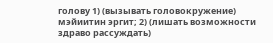голову 1) (вызывать головокружение) мэйиитин эргит; 2) (лишать возможности здраво рассуждать)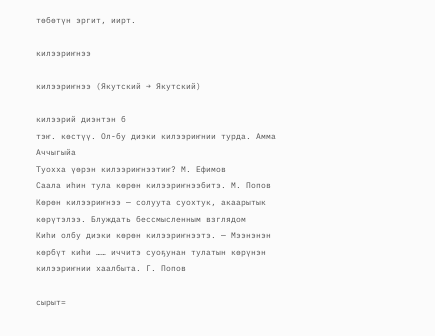төбөтүн эргит, иирт.

килээриҥнээ

килээриҥнээ (Якутский → Якутский)

килээрий диэнтэн б
тэҥ. көстүү. Ол-бу диэки килээриҥнии турда. Амма Аччыгыйа
Туохха үөрэн килээриҥнээтиҥ? М. Ефимов
Саала иһин тула көрөн килээриҥнээбитэ. М. Попов
Көрөн килээриҥнээ — солуута суохтук, акаарытык көрүтэлээ. Блуждать бессмысленным взглядом
Киһи олбу диэки көрөн килээриҥнээтэ. — Мээнэнэн көрбүт киһи …… иччитэ суоҕунан тулатын көрүнэн килээриҥнии хаалбыта. Г. Попов

сырыт=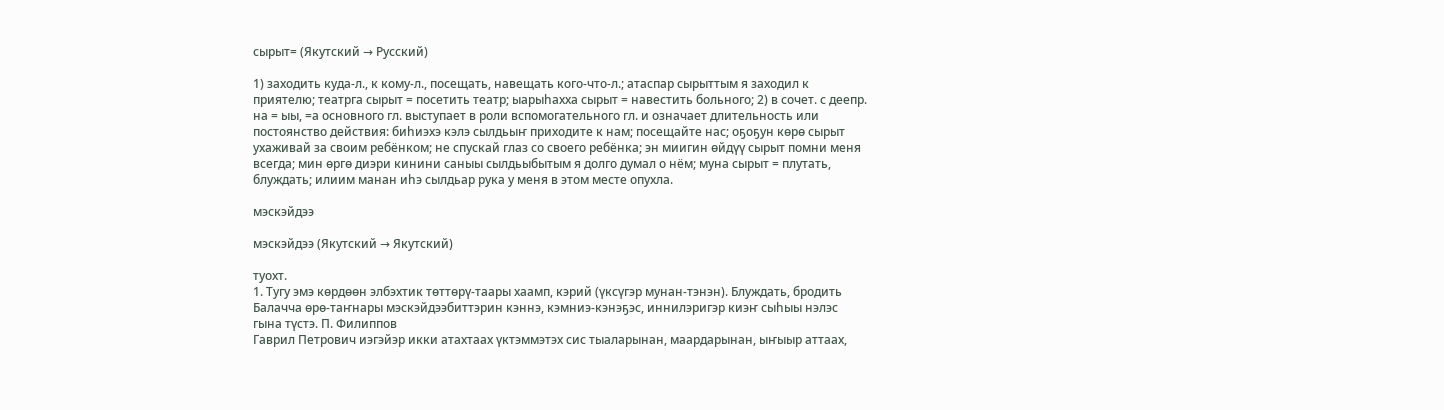сырыт= (Якутский → Русский)

1) заходить куда-л., к кому-л., посещать, навещать кого-что-л.; атаспар сырыттым я заходил к приятелю; театрга сырыт = посетить театр; ыарыһахха сырыт = навестить больного; 2) в сочет. с деепр. на = ыы, =а основного гл. выступает в роли вспомогательного гл. и означает длительность или постоянство действия: биһиэхэ кэлэ сылдьыҥ приходите к нам; посещайте нас; оҕоҕун көрө сырыт ухаживай за своим ребёнком; не спускай глаз со своего ребёнка; эн миигин өйдүү сырыт помни меня всегда; мин өргө диэри кинини саныы сылдьыбытым я долго думал о нём; муна сырыт = плутать, блуждать; илиим манан иһэ сылдьар рука у меня в этом месте опухла.

мэскэйдээ

мэскэйдээ (Якутский → Якутский)

туохт.
1. Тугу эмэ көрдөөн элбэхтик төттөрү-таары хаамп, кэрий (үксүгэр мунан-тэнэн). Блуждать, бродить
Балачча өрө-таҥнары мэскэйдээбиттэрин кэннэ, кэмниэ-кэнэҕэс, иннилэригэр киэҥ сыһыы нэлэс гына түстэ. П. Филиппов
Гаврил Петрович иэгэйэр икки атахтаах үктэммэтэх сис тыаларынан, маардарынан, ыҥыыр аттаах,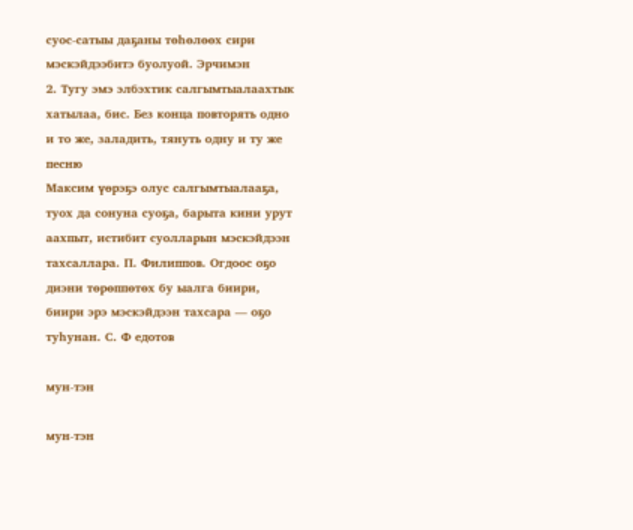суос-сатыы даҕаны төһөлөөх сири мэскэйдээбитэ буолуой. Эрчимэн
2. Тугу эмэ элбэхтик салгымтыалаахтык хатылаа, бис. Без конца повторять одно и то же, заладить, тянуть одну и ту же песню
Максим үөрэҕэ олус салгымтыалааҕа, туох да сонуна суоҕа, барыта кини урут аахпыт, истибит суолларын мэскэйдээн тахсаллара. П. Филиппов. Огдоос оҕо диэни төрөппөтөх бу ыалга биири, биири эрэ мэскэйдээн тахсара — оҕо туһунан. С. Ф едотов

мун-тэн

мун-тэн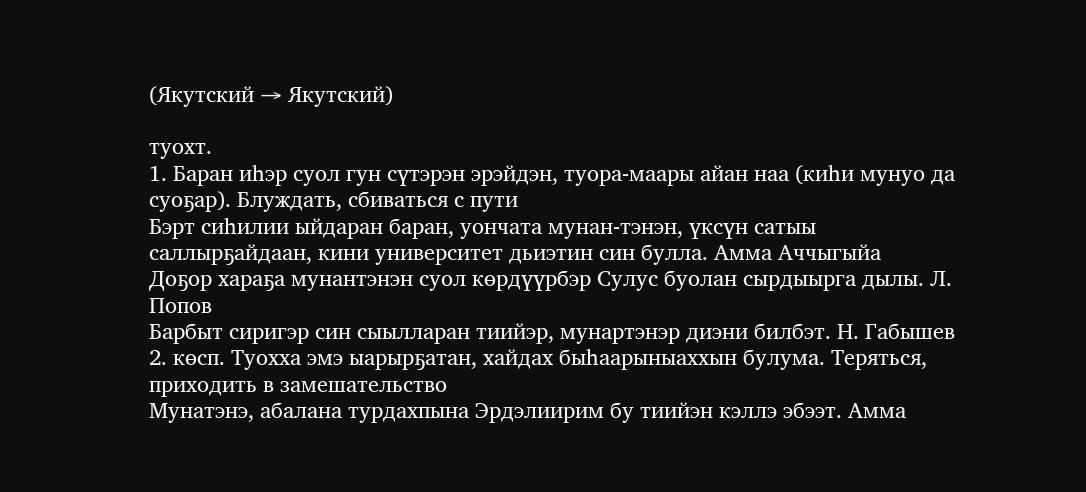(Якутский → Якутский)

туохт.
1. Баран иһэр суол гун сүтэрэн эрэйдэн, туора-маары айан наа (киһи мунуо да суоҕар). Блуждать, сбиваться с пути
Бэрт сиһилии ыйдаран баран, уончата мунан-тэнэн, үксүн сатыы саллырҕайдаан, кини университет дьиэтин син булла. Амма Аччыгыйа
Доҕор хараҕа мунантэнэн суол көрдүүрбэр Сулус буолан сырдыырга дылы. Л. Попов
Барбыт сиригэр син сыылларан тиийэр, мунартэнэр диэни билбэт. Н. Габышев
2. көсп. Туохха эмэ ыарырҕатан, хайдах быһаарыныаххын булума. Теряться, приходить в замешательство
Мунатэнэ, абалана турдахпына Эрдэлиирим бу тиийэн кэллэ эбээт. Амма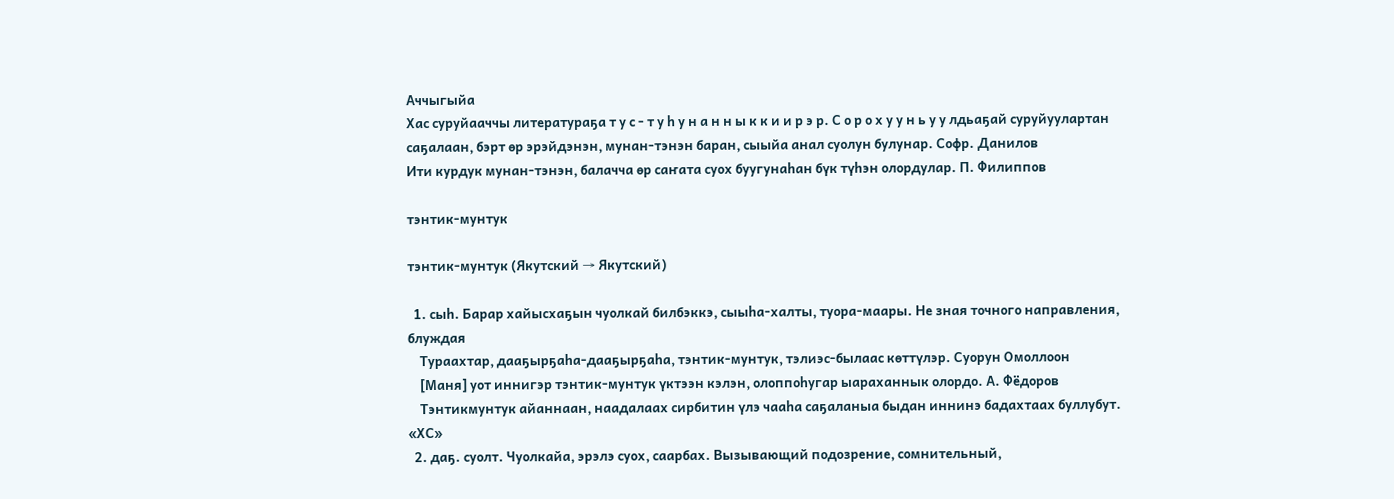Аччыгыйа
Хас суруйааччы литератураҕа т у с - т у һ у н а н н ы к к и и р э р. С о р о х у у н ь у у лдьаҕай суруйуулартан саҕалаан, бэрт өр эрэйдэнэн, мунан-тэнэн баран, сыыйа анал суолун булунар. Софр. Данилов
Ити курдук мунан-тэнэн, балачча өр саҥата суох буугунаһан бүк түһэн олордулар. П. Филиппов

тэнтик-мунтук

тэнтик-мунтук (Якутский → Якутский)

  1. сыһ. Барар хайысхаҕын чуолкай билбэккэ, сыыһа-халты, туора-маары. Не зная точного направления, блуждая
    Тураахтар, дааҕырҕаһа-дааҕырҕаһа, тэнтик-мунтук, тэлиэс-былаас көттүлэр. Суорун Омоллоон
    [Маня] уот иннигэр тэнтик-мунтук үктээн кэлэн, олоппоһугар ыараханнык олордо. А. Фёдоров
    Тэнтикмунтук айаннаан, наадалаах сирбитин үлэ чааһа саҕаланыа быдан иннинэ бадахтаах буллубут. «ХС»
  2. даҕ. суолт. Чуолкайа, эрэлэ суох, саарбах. Вызывающий подозрение, сомнительный,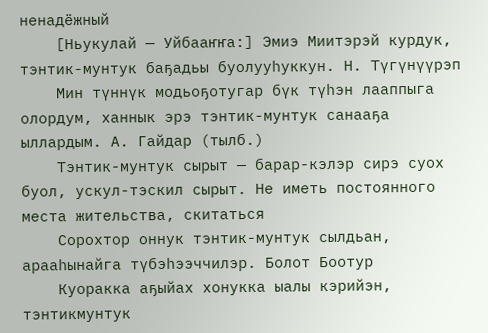ненадёжный
    [Ньукулай — Уйбааҥҥа:] Эмиэ Миитэрэй курдук, тэнтик-мунтук баҕадьы буолууһуккун. Н. Түгүнүүрэп
    Мин түннүк модьоҕотугар бүк түһэн лааппыга олордум, ханнык эрэ тэнтик-мунтук санааҕа ыллардым. А. Гайдар (тылб.)
    Тэнтик-мунтук сырыт — барар-кэлэр сирэ суох буол, ускул-тэскил сырыт. Не иметь постоянного места жительства, скитаться
    Сорохтор оннук тэнтик-мунтук сылдьан, арааһынайга түбэһээччилэр. Болот Боотур
    Куоракка аҕыйах хонукка ыалы кэрийэн, тэнтикмунтук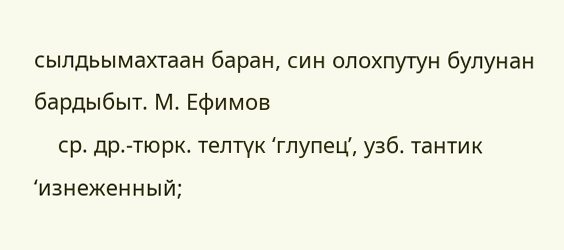сылдьымахтаан баран, син олохпутун булунан бардыбыт. М. Ефимов
    ср. др.-тюрк. телтүк ‘глупец’, узб. тантик ‘изнеженный;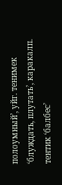полоумный’, уйг. тенимек ‘блуждать, плутать’, каракалп. тентик ‘балбес’